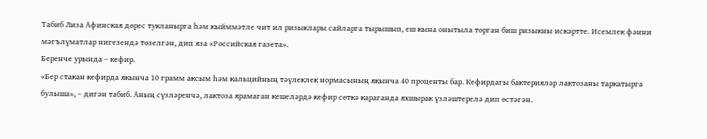Табиб Лиза Афинская дөрес тукланырга һәм кыйммәтле чит ил ризыклары сайларга тырышып, еш кына онытыла торган биш ризыкны искәртте. Исемлек фәнни мәгълүматлар нигезендә төзелгән, дип яза «Российская газета».
Беренче урында – кефир.
«Бер стакан кефирда якынча 10 грамм аксым һәм кальцийның тәүлеклек нормасының якынча 40 проценты бар. Кефирдагы бактерияләр лактозаны таркатырга булыша», – дигән табиб. Аның сүзләренчә, лактоза ярамаган кешеләрдә кефир сөткә караганда яхшырак үзләштерелә дип өстәгән.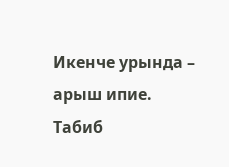Икенче урында – арыш ипие. Табиб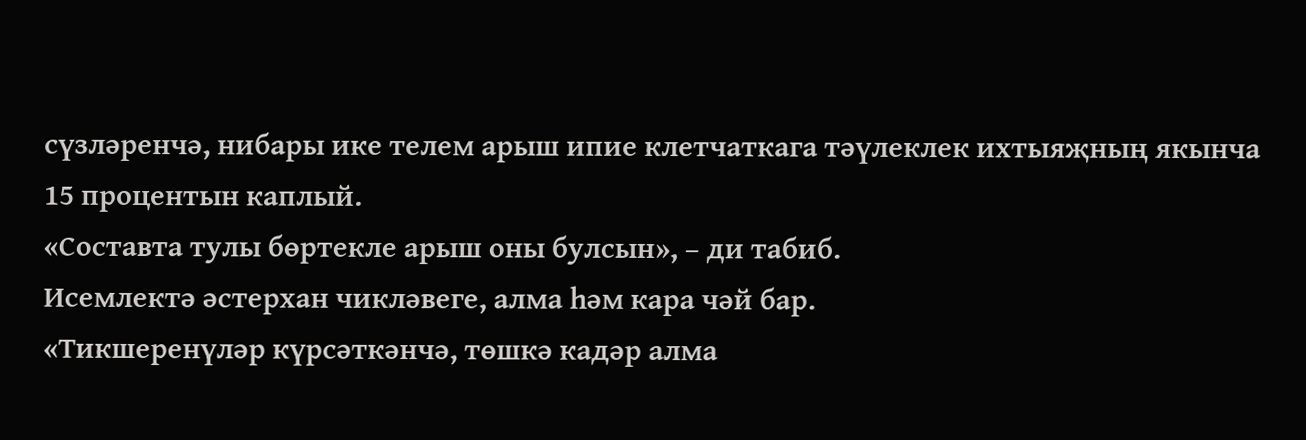сүзләренчә, нибары ике телем арыш ипие клетчаткага тәүлеклек ихтыяҗның якынча 15 процентын каплый.
«Составта тулы бөртекле арыш оны булсын», – ди табиб.
Исемлектә әстерхан чикләвеге, алма һәм кара чәй бар.
«Тикшеренүләр күрсәткәнчә, төшкә кадәр алма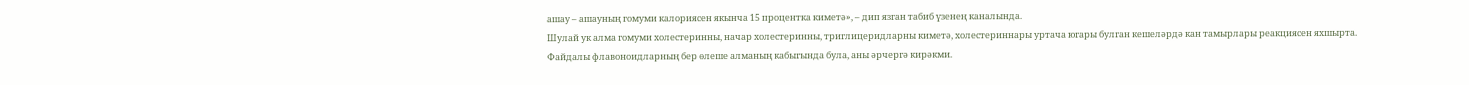ашау – ашауның гомуми калориясен якынча 15 процентка киметә», – дип язган табиб үзенең каналында.
Шулай ук алма гомуми холестеринны, начар холестеринны, триглицеридларны киметә, холестериннары уртача югары булган кешеләрдә кан тамырлары реакциясен яхшырта.
Файдалы флавоноидларның бер өлеше алманың кабыгында була, аны әрчергә кирәкми.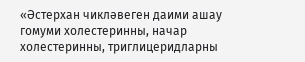«Әстерхан чикләвеген даими ашау гомуми холестеринны, начар холестеринны, триглицеридларны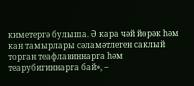киметергә булыша. Ә кара чәй йөрәк һәм кан тамырлары сәламәтлеген саклый торган теафлавиннарга һәм теарубигиннарга бай», –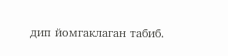дип йомгаклаган табиб.